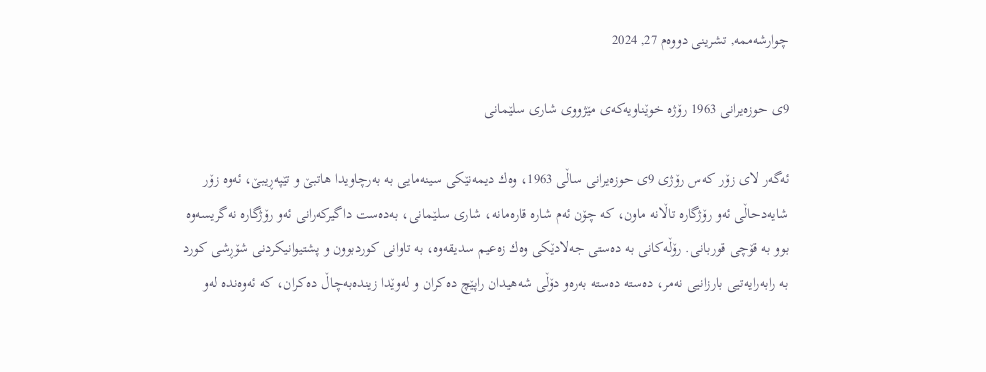چوارشەممە, تشرینی دووه‌م 27, 2024

9ى حوزه‌یرانی 1963 رۆژە خوێناویەكەی مێژووی شارى سلێمانى

ئەگەر لاى زۆر كه‌س رۆژى 9ى حوزه‌یرانى ساڵى 1963، وه‌ك دیمەنێكی سینه‌مایى به‌ به‌رچاویدا هاتبێ و تێپه‌ڕیبێ، ئه‌وه‌ زۆر شایه‌دحاڵى ئه‌و رۆژگاره‌ تاڵانه‌ ماون، كه‌ چۆن ئه‌م شاره‌ قاره‌مانه‌، شارى سلێمانى، به‌ده‌ست داگیركه‌رانى ئه‌و رۆژگاره‌ نه‌گریسه‌وه‌ بوو به‌ قۆچى قوربانى. رۆڵه‌كانى به‌ ده‌ستى جه‌لادێكى وه‌ك زه‌عیم سدیقه‌وه‌، به ‌تاوانى كوردبوون و پشتیوانیكردنى شۆڕشى كورد به‌ رابه‌رایه‌تیى بارزانیى نه‌مر، ده‌سته‌ ده‌سته‌ به‌ره‌و دۆڵى شه‌هیدان راپێچ ده‌كران و له‌وێدا زینده‌به‌چاڵ ده‌كران، كه‌ ئه‌وه‌نده‌ له‌و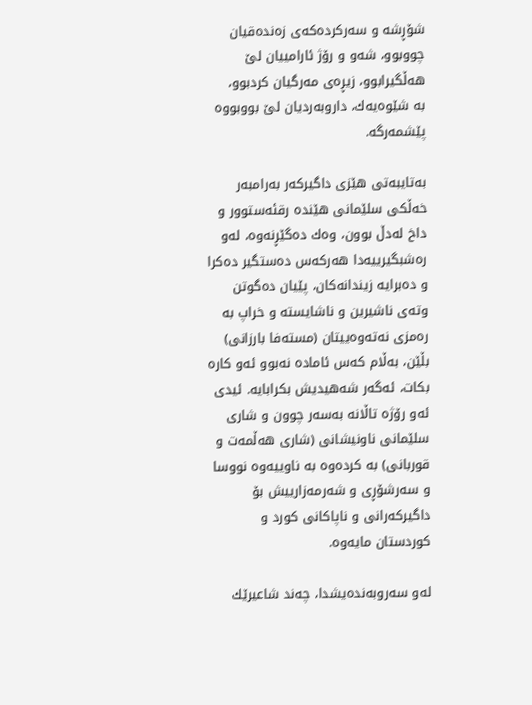شۆڕشه‌ و سه‌ركرده‌كه‌ى زه‌نده‌قیان چووبوو، شه‌و و رۆژ ئارامییان لێ هه‌ڵگیرابوو، زیڕه‌ى مه‌رگیان كردبوو، به ‌شێوه‌یه‌ك، داروبه‌ردیان لێ بووبووه‌ پێشمه‌رگه‌.

بەتایبەتی هێزی داگیركەر به‌رامبه‌ر خه‌ڵكى سلێمانى هێنده‌ رقئه‌ستوور و داخ له‌دڵ بوون، وه‌ك ده‌گێڕنه‌وه‌، له‌و ره‌شبگیرییه‌دا هه‌ركه‌س ده‌ستگیر ده‌كرا و ده‌برایه‌ زیندانه‌كان، پێیان ده‌گوتن وته‌ى ناشیرین و ناشایسته‌ و خراپ به‌ ره‌مزى نه‌ته‌وه‌ییتان (مسته‌فا بارزانى) بڵێن، به‌ڵام كه‌س ئاماده‌ نه‌بوو ئه‌و كاره‌ بكات، ئه‌گه‌ر شه‌هیدیش بكرابایه‌. ئیدى ئه‌و رۆژه‌ تاڵانه‌ به‌سه‌ر چوون و شارى سلێمانى ناونیشانى (شارى هه‌ڵمه‌ت و قوربانى) به‌ كرده‌وه‌ به‌ ناوییه‌وه‌ نووسا و سه‌رشۆڕى و شه‌رمه‌زارییش بۆ داگیركه‌رانى و ناپاكانى كورد و كوردستان مایه‌وه‌.

له‌و سه‌روبه‌نده‌یشدا، چه‌ند شاعیرێك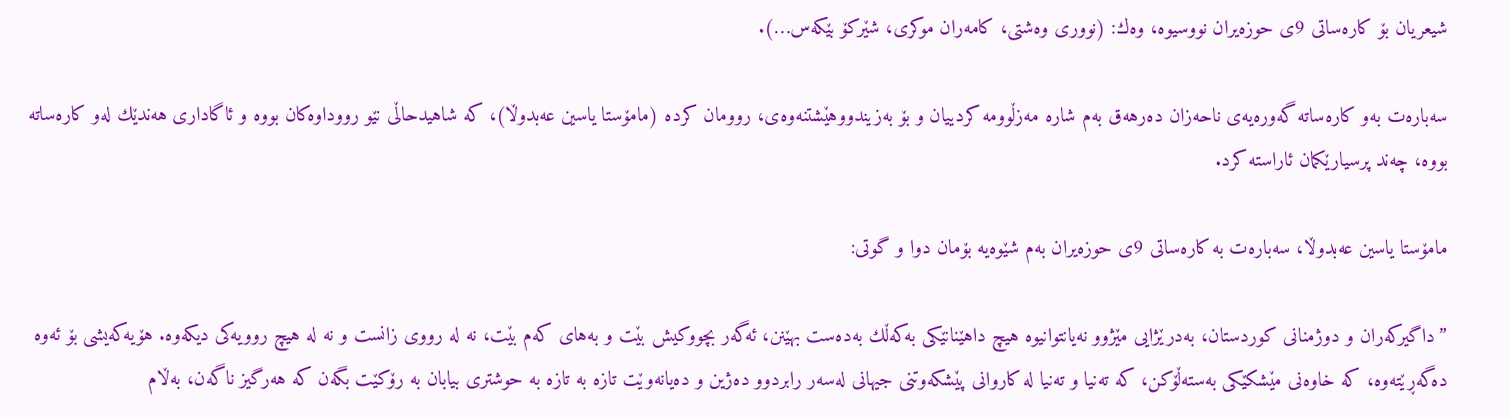شیعریان بۆ كاره‌ساتى 9ى حوزه‌یران نووسیوه‌، وه‌ك: (نوورى وه‌شتى، كامه‌ران موكرى، شێركۆ بێكه‌س…).

سه‌باره‌ت به‌و كاره‌ساته‌ گه‌وره‌یه‌ى ناحه‌زان ده‌رهه‌ق به‌م شاره‌ مه‌زڵوومه‌ كردییان و بۆ به‌زیندووهێشتنه‌وه‌ى، روومان كرده‌ (مامۆستا یاسین عه‌بدوڵا)، كه‌ شاهیدحاڵى نێو رووداوه‌كان بووه‌ و ئاگادارى هه‌ندێك له‌و كاره‌ساته‌ بووه‌، چه‌ند پرسیارێكمان ئاراسته‌ كرد.

مامۆستا یاسین عه‌بدوڵا، سه‌باره‌ت به‌ كاره‌ساتى 9ى حوزه‌یران به‌م شێوه‌یه‌ بۆمان دوا و گوتى:

”داگیركه‌ران و دوژمنانى كوردستان، به‌درێژایى مێژوو نه‌یانتوانیوه‌ هیچ داهێنانێكى به‌كه‌ڵك به‌ده‌ست بهێنن، ئه‌گه‌ر بچووكیش بێت و به‌هاى كه‌م بێت، نه‌ له‌ رووى زانست و نه‌ له‌ هیچ روویه‌كى دیكه‌وه‌. هۆیه‌كه‌یشى بۆ ئه‌وه‌ ده‌گه‌ڕێته‌وه‌، كه‌ خاوه‌نى مێشكێكى به‌سته‌ڵۆكن، كه‌ ته‌نیا و ته‌نیا له‌ كاروانى پێشكه‌وتنى جیهانى له‌سه‌ر رابردوو ده‌ژین و ده‌یانه‌وێت تازه‌ به‌ تازه‌ به‌ حوشترى بیابان به ‌رۆكێت بگه‌ن كه‌ هه‌رگیز ناگه‌ن، به‌ڵام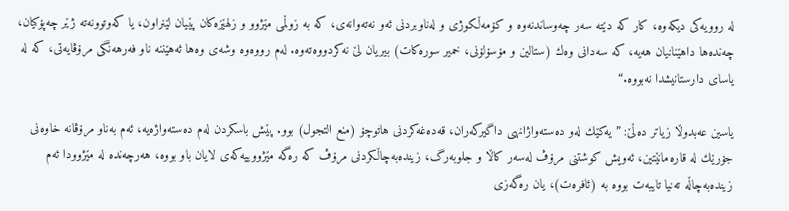له‌ روویه‌كى دیكه‌وه‌، كار كه‌ دێته‌ سه‌ر چه‌وساندنه‌وه‌ و كۆمه‌ڵكوژى و له‌ناوبردنى ئه‌و نه‌ته‌وانه‌ى، كه‌ به‌ زوڵمى مێژوو و زلهێزه‌كان پێیان لێنراون، یا كه‌وتوونه‌ته‌ ژێر چه‌پۆكیان، چه‌نده‌ها داهێنانیان هه‌یه‌، كه‌ سه‌دانى وه‌ك (ستالین و مۆسۆلۆنى، خمیر سوره‌كات) بیریان لێ نه‌كردووه‌ته‌وه‌. له‌م رووه‌وه‌ وشه‌ى وه‌ها ئه‌هێننه‌ ناو فه‌رهه‌نگى مرۆڤایه‌تى، كه‌ له‌ یاساى دارستانیشدا نه‌بووه‌.“

یاسین عەبدوڵا زیاتر دەڵێ: ”یه‌كێك له‌و ده‌سته‌واژانهی داگیركەران‌، قه‌ده‌غه‌كردنى هاتوچۆ (منع التجول) بوو. پێش باسكردن له‌م ده‌سته‌واژه‌یه‌، ئه‌م به‌ناو مرۆڤانه‌ خاوه‌نى جۆرێك له‌ قاره‌مانێتین، ئه‌ویش كوشتنى مرۆڤ له‌سه‌ر كاڵا و جلوبه‌رگ، زینده‌به‌چاڵكردنى مرۆڤ كه‌ ره‌گه‌ مێژووییه‌كه‌ى لایان باو بووه‌، هه‌رچه‌نده‌ له‌ مێژوودا ئه‌م زینده‌به‌چاڵه‌ ته‌نیا تایبه‌ت بووه‌ به‌ (ئافره‌ت)، یان ره‌گه‌زى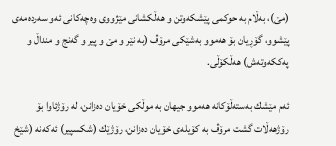(مێ)، به‌ڵام به‌ حوكمى پێشكه‌وتن و هه‌ڵكشانى مێژووى وه‌چه‌كانى ئه‌و سه‌رده‌مه‌ى پێشوو، گۆڕیان بۆ هه‌موو به‌شێكى مرۆڤ (به‌ نێر و مێ و پیر و گه‌نج و منداڵ و په‌ككه‌وته‌ش) هه‌ڵكۆڵی.

ئه‌م مێشك به‌سته‌ڵۆكانه‌ هه‌موو جیهان به‌ موڵكى خۆیان ده‌زانن، له‌ رۆژئاوا بۆ رۆژهه‌ڵات گشت مرۆڤ به‌ كۆیله‌ى خۆیان ده‌زانن، رۆژێك (شكسپیر) ئه‌كه‌نه‌ (شێخ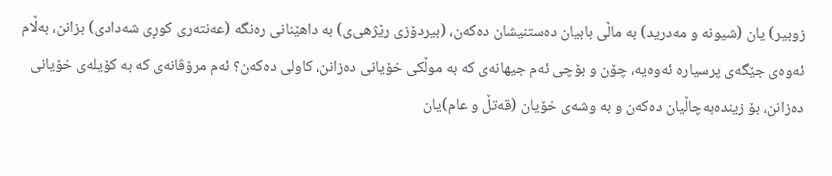زوبیر) یان (شیونه‌ و مه‌درید) به‌ ماڵى بابیان ده‌ستنیشان ده‌كه‌ن، (بیردۆزى رێژهی‌ى) به‌ داهێنانى ره‌نگه‌ (عه‌نته‌رى كوڕى شه‌دادى) بزانن، به‌ڵام ئه‌وه‌ى جێگه‌ى پرسیاره‌ ئه‌وه‌یه‌، چۆن و بۆچى ئه‌م جیهانه‌ى كه‌ به‌ موڵكى خۆیانى ده‌زانن، كاولى ده‌كه‌ن؟ ئه‌م مرۆڤانه‌ى كه‌ به‌ كۆیله‌ى خۆیانى ده‌زانن، بۆ زینده‌به‌چاڵیان ده‌كه‌ن و به‌ وشه‌ى خۆیان (قه‌تڵ و عام)یان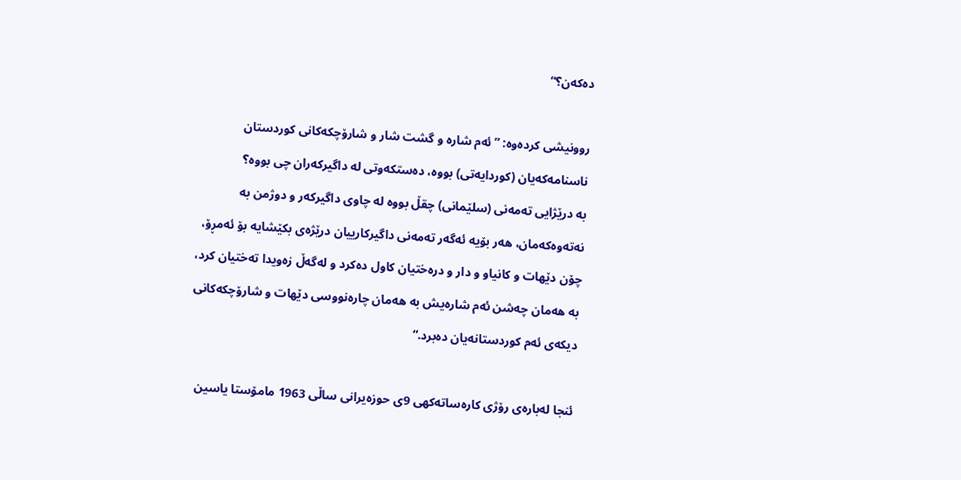ده‌كه‌ن؟“

روونیشی كردەوە: ”ئه‌م شاره‌ و گشت شار و شارۆچكه‌كانى كوردستان ناسنامه‌كه‌یان (كوردایه‌تى) بووه‌، ده‌ستكه‌وتى له‌ داگیركه‌ران چى بووه‌؟ به ‌درێژایى ته‌مه‌نى (سلێمانى) چقڵ بووه‌ له‌ چاوى داگیركه‌ر و دوژمن به‌ نه‌ته‌وه‌كه‌مان، هه‌ر بۆیه‌ ئه‌گه‌ر ته‌مه‌نى داگیركارییان درێژه‌ى بكێشایه‌ بۆ ئه‌مڕۆ، چۆن دێهات و كانیاو و دار و دره‌ختیان كاول ده‌كرد و له‌گه‌ڵ زه‌ویدا ته‌ختیان كرد، به‌ هه‌مان چه‌شن ئه‌م شاره‌یش به‌ هه‌مان چاره‌نووسى دێهات و شارۆچكه‌كانى دیكه‌ى ئه‌م كوردستانه‌یان ده‌برد.“

ئنجا لەبارەی رۆژى كاره‌ساته‌كهی 9ى حوزه‌یرانى ساڵى 1963 مامۆستا یاسین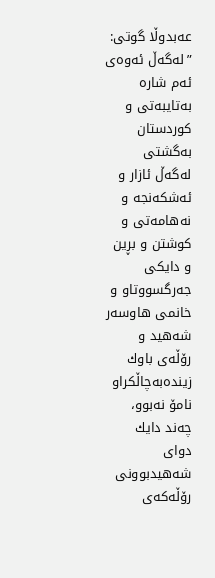عەبدوڵا گوتی: ”له‌گه‌ڵ ئه‌وه‌ى ئه‌م شاره‌ به‌تایبه‌تى و كوردستان به‌گشتى له‌گه‌ڵ ئازار و ئه‌شكه‌نجه‌ و نه‌هامه‌تى و كوشتن و بڕین و دایكى جه‌رگسووتاو و خانمى هاوسه‌ر شه‌هید و رۆڵه‌ى باوك زینده‌به‌چاڵكراو نامۆ نه‌بوو، چه‌ند دایك دواى شه‌هیدبوونى رۆڵه‌كه‌ى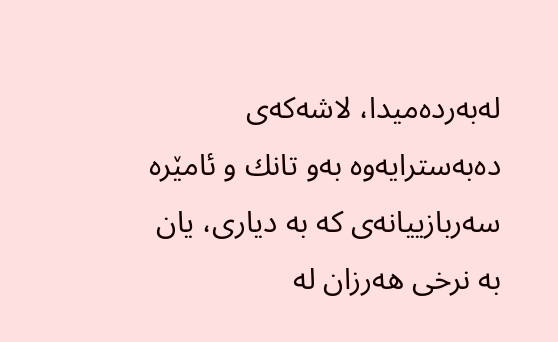له‌به‌رده‌میدا، لاشه‌كه‌ى ده‌به‌سترایه‌وه‌ به‌و تانك و ئامێره‌ سه‌ربازییانه‌ى كه‌ به‌ دیارى، یان به‌ نرخى هه‌رزان له‌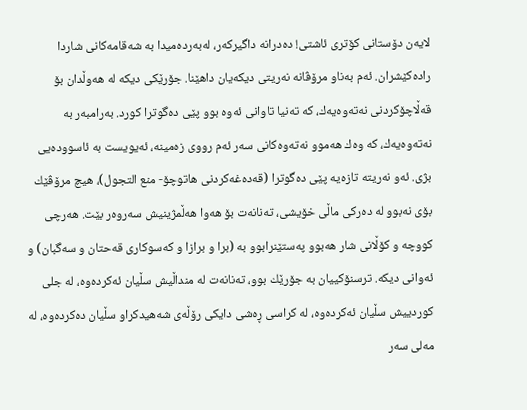لایه‌ن دۆستانى كۆترى ئاشتى! ده‌درانه‌ داگیركه‌ر، له‌به‌رده‌میدا به‌ شه‌قامه‌كانى شاردا راده‌كێشران. ئه‌م به‌ناو مرۆڤانه‌ نه‌ریتى دیكه‌یان داهێنا. جۆرێكى دیكه‌ له‌ هه‌وڵدان بۆ قه‌ڵاچۆكردنى نه‌ته‌وه‌یه‌ك، كه‌ ته‌نیا تاوانى ئه‌وه‌ بوو پێى ده‌گوترا كورد. به‌رامبه‌ر به‌ نه‌ته‌وه‌یه‌ك، كه‌ وه‌ك هه‌موو نه‌ته‌وه‌كانى سه‌ر ئه‌م رووى زه‌مینه‌، ئه‌یویست به‌ ئاسووده‌یى بژى. ئه‌و نه‌ریته‌ تازه‌یه‌ پێى ده‌گوترا (قه‌ده‌غه‌كردنى هاتوچۆ- منع التجول)، هیچ مرۆڤێك بۆى نه‌بوو له‌ ده‌ركى ماڵى خۆیشى، ته‌نانه‌ت بۆ هه‌وا هه‌ڵمژینیش سه‌روه‌ر بێت. هه‌رچى كووچه‌ و كۆڵانی شار هه‌بوو په‌ستێنرابوو به‌ (برا و برازا و كه‌سوكارى قه‌حتان و سه‌گبان) و ئه‌وانی دیكه‌. ترسنۆكییان به‌ جۆرێك بوو، ته‌نانه‌ت له‌ منداڵیش سڵیان ئه‌كرده‌وه‌، له‌ جلى كوردییش سڵیان ئه‌كرده‌وه‌، له‌ كراسى ڕه‌شى دایكى رۆڵه‌ى شه‌هیدكراو سڵیان ده‌كرده‌وه‌، له‌ مه‌لى سه‌ر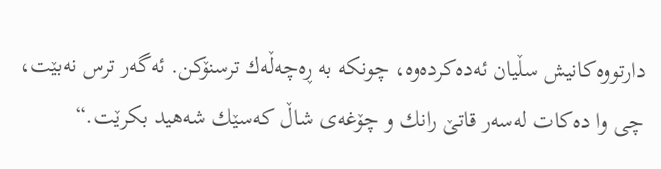دارتووه‌كانیش سڵیان ئه‌ده‌كرده‌وه‌، چونكه‌ به ‌ڕه‌چه‌ڵه‌ك ترسنۆكن. ئه‌گه‌ر ترس نه‌بێت، چى وا ده‌كات له‌سه‌ر قاتێ رانك و چۆغه‌ى شاڵ كه‌سێك شه‌هید بكرێت.“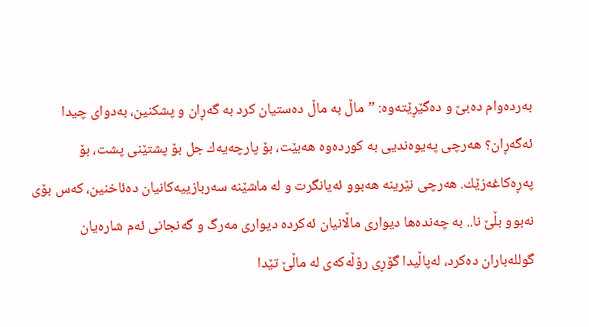بەردەوام دەبێ و دەگێڕێتەوە: ”ماڵ به‌ ماڵ ده‌ستیان كرد به‌ گه‌ڕان و پشكنین، به‌دواى چیدا ئه‌گه‌ڕان؟ هه‌رچى په‌یوه‌ندیى به‌ كورده‌وه‌ هه‌بێت، بۆ پارچه‌یه‌ك جل بۆ پشتێنى پشت، بۆ په‌ڕه‌كاغه‌زێك. هه‌رچى نێرینه‌ هه‌بوو ئه‌یانگرت و له‌ ماشێنه‌ سه‌ربازییه‌كانیان ده‌ئاخنین، كه‌س بۆى نه‌بوو بڵێ نا.. به‌ چه‌نده‌ها دیوارى ماڵانیان ئه‌كرده‌ دیوارى مه‌رگ و گه‌نجانى ئه‌م شاره‌یان گولله‌باران ده‌كرد، له‌پاڵیدا گۆڕى رۆڵه‌كه‌ى له‌ ماڵێ تێدا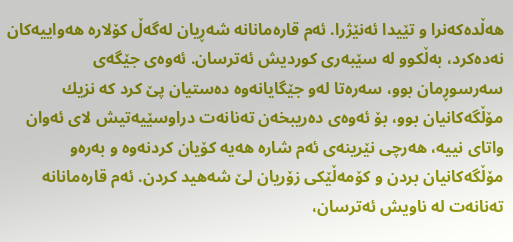هه‌ڵده‌كه‌نرا و تێیدا ئه‌نێژرا. ئه‌م قاره‌مانانه‌ شه‌ڕیان له‌گه‌ڵ كۆلاره‌ هه‌واییه‌كان نه‌ده‌كرد، به‌ڵكوو له‌ سێبه‌رى كوردیش ئه‌ترسان. ئه‌وه‌ى جێگه‌ى سه‌رسوڕمان بوو، سه‌ره‌تا له‌و جێگایانه‌وه‌ ده‌ستیان پێ كرد كه‌ نزیك مۆڵگه‌كانیان بوو، بۆ ئه‌وه‌ى ده‌ریبخه‌ن ته‌نانه‌ت دراوسێیه‌تیش لاى ئه‌وان واتاى نییه‌، هه‌رچى نێرینه‌ى ئه‌م شاره‌ هه‌یه‌ كۆیان كردنه‌وه‌ و به‌ره‌و مۆڵگه‌كانیان بردن و كۆمه‌ڵێكى زۆریان لێ شه‌هید كردن. ئه‌م قاره‌مانانه‌ ته‌نانه‌ت له‌ ناویش ئه‌ترسان،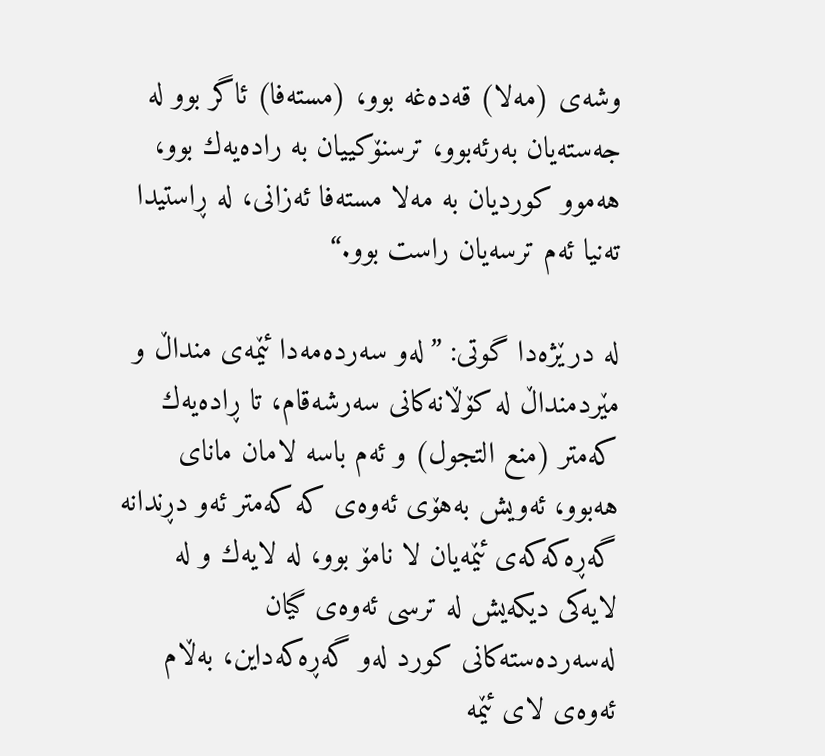وشه‌ى (مه‌لا) قه‌ده‌غه‌ بوو، (مسته‌فا) ئاگر بوو له‌ جه‌سته‌یان به‌رئه‌بوو، ترسنۆكییان به‌ راده‌یه‌ك بوو، هه‌موو كوردیان به‌ مه‌لا مسته‌فا ئه‌زانى، له ‌ڕاستیدا ته‌نیا ئه‌م ترسه‌یان راست بوو.“

لە درێژەدا گوتی: ”له‌و سه‌رده‌مه‌دا ئێمه‌ى منداڵ و مێردمنداڵ له‌ كۆڵانه‌كانى سه‌رشه‌قام، تا ڕاده‌یه‌ك كه‌متر (منع التجول) و ئه‌م باسه‌ لامان ماناى هه‌بوو، ئه‌ویش به‌هۆى ئه‌وه‌ى كه‌ كه‌متر ئه‌و دڕندانه‌ گه‌ڕه‌كه‌كه‌ى ئێمه‌یان لا نامۆ بوو، له‌ لایه‌ك و له‌ لایه‌كى دیكه‌یش له‌ ترسى ئه‌وه‌ى گیان له‌سه‌رده‌سته‌كانى كورد له‌و گه‌ڕه‌كه‌داین، به‌ڵام ئه‌وه‌ى لاى ئێمه‌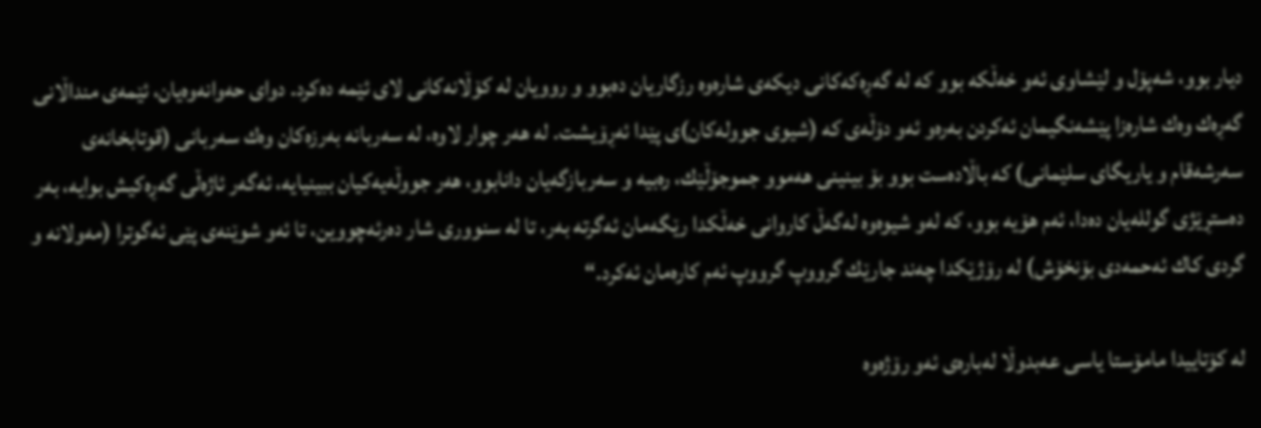دیار بوو، شه‌پۆل و لێشاوى ئه‌و خه‌ڵكه‌ بوو كه‌ له‌ گه‌ڕه‌كه‌كانى دیكه‌ى شاره‌وه‌ رزگاریان ده‌بوو و روویان له‌ كۆڵانه‌كانى لاى ئێمه‌ ده‌كرد. دوای حه‌وانه‌وه‌یان، ئێمه‌ى منداڵانى گه‌ڕه‌ك وه‌ك شاره‌زا پێشه‌نگیمان ئه‌كردن به‌ره‌و ئه‌و دۆڵه‌ى كه‌ (شیوى جووله‌كان)ى پێدا ئه‌ڕۆیشت. له‌ هه‌ر چوار لاوه‌، له ‌سه‌ربانه‌ به‌رزه‌كان وه‌ك سه‌ربانى (قوتابخانه‌ى سه‌رشه‌قام و یاریگاى سلێمانى) كه‌ باڵاده‌ست بوو بۆ بینینى هه‌موو جموجۆڵێك، ره‌بیه‌ و سه‌ربازگه‌یان دانابوو، هه‌ر جووڵه‌یه‌كیان ببینیایه‌، ئه‌گه‌ر ئاژه‌ڵى گه‌ڕه‌كیش بوایه‌، به‌ر ده‌ستڕێژى گولله‌یان ده‌دا، ئه‌م هۆیه‌ بوو، كه‌ له‌و شیوه‌وه‌ له‌گه‌ڵ كاروانى خه‌ڵكدا رێگه‌مان ئه‌گرته ‌به‌ر، تا لە سنوورى شار ده‌رئه‌چووین، تا ئه‌و شوێنه‌ى پێى ئه‌گوترا (مه‌ولانه‌ و گردى كاك ئه‌حمه‌دى بۆنخۆش) له‌ رۆژێكدا چه‌ند جارێك گرووپ گرووپ ئه‌م كاره‌مان ئه‌كرد.“

لە كۆتاییدا مامۆستا یاسی عەبدوڵا لەبارەی ئەو رۆژەوە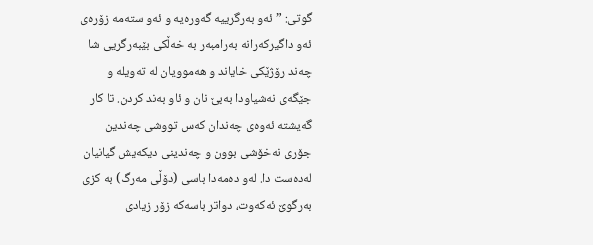گوتی: ”ئەو بەرگرییە‌ گه‌وره‌یه‌ و ئه‌و ستەمە زۆرەی ئه‌و داگیركه‌رانه‌ به‌رامبه‌ر به‌ خه‌ڵكى بێبه‌رگریى شا چه‌ند رۆژێكى خایاند و هه‌موویان له‌ ته‌ویله‌ و جێگه‌ى نه‌شیاودا به‌بێ نان و ئاو به‌ند كردن. تا كار گه‌یشته‌ ئه‌وه‌ى چه‌ندان كه‌س تووشى چه‌ندین جۆرى نه‌خۆشى بوون و چه‌ندینى دیكه‌یش گیانیان له‌ده‌ست دا. له‌و ده‌مه‌دا باسى (دۆڵى مه‌رگ) به‌ كزى به‌رگوێ ئه‌كه‌وت، دواتر باسه‌كه‌ زۆر زیادى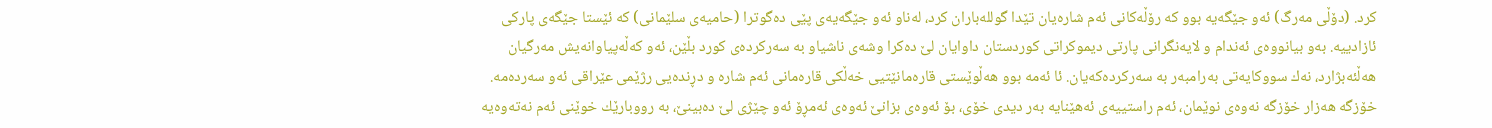كرد. (دۆڵى مه‌رگ) ئه‌و جێگه‌یه‌ بوو كه‌ رۆڵه‌كانى ئه‌م شاره‌یان تێدا گولله‌باران كرد، له‌ناو ئه‌و جێگه‌یه‌ى پێى ده‌گوترا (حامیه‌ى سلێمانى) كه‌ ئێستا جێگه‌ى پاركى ئازادییه‌. به‌و بیانووه‌ى ئه‌ندام و لایه‌نگرانى پارتى دیموكراتى كوردستان داوایان لێ ده‌كرا وشه‌ى ناشیاو به‌ سه‌ركرده‌ى كورد بڵێن، ئه‌و كه‌ڵه‌پیاوانه‌یش مه‌رگیان هه‌ڵئه‌بژارد، نه‌ك سووكایه‌تى به‌رامبه‌ر به‌ سه‌ركرده‌كه‌یان. ئا ئه‌مه‌ بوو هه‌ڵوێستى قاره‌مانێتیى خه‌ڵكى قاره‌مانى ئه‌م شاره‌ و دڕنده‌یى رژێمى عێراقى ئه‌و سه‌رده‌مه‌. خۆزگه‌ هه‌زار خۆزگه‌ نه‌وه‌ى نوێمان، ئه‌م راستییه‌ى ئه‌هێنایه‌ به‌ر دیدى خۆى، بۆ ئه‌وه‌ى بزانێ ئه‌وه‌ى ئه‌مڕۆ ئه‌و چێژى لێ ده‌بینێ، به‌ رووبارێك خوێنى ئه‌م نه‌ته‌وه‌یه‌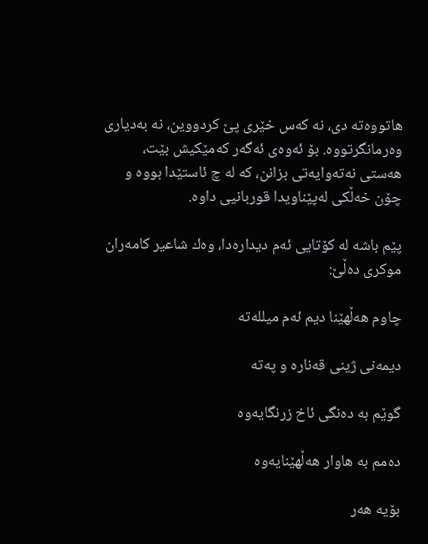هاتووه‌ته‌ دى، نه‌ كه‌س خێرى پێ كردووین، نه‌ به‌دیارى وه‌رمانگرتووه‌. بۆ ئه‌وه‌ى ئه‌گه‌ر كه‌مێكیش بێت، هه‌ستى نه‌ته‌وایه‌تى بزانن، كه‌ له‌ چ ئاستێدا بووه‌ و چۆن خه‌ڵكى له‌پێناویدا قوربانیى داوه‌.

پێم باشه‌ له‌ كۆتایى ئه‌م دیداره‌دا، وه‌ك شاعیر كامه‌ران موكرى ده‌ڵێ:

چاوم هه‌ڵهێنا دیم ئه‌م میلله‌ته‌

دیمه‌نى ژینى قه‌ناره‌ و په‌ته‌

گوێم به‌ ده‌نگى ئاخ زرنگایه‌وه‌

ده‌مم به‌ هاوار هه‌ڵهێنایه‌وه‌

بۆیه‌ هه‌ر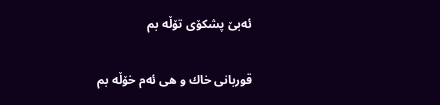ئه‌بێ پشكۆى تۆڵه‌ بم

قوربانى خاك و هى ئه‌م خۆڵه‌ بم